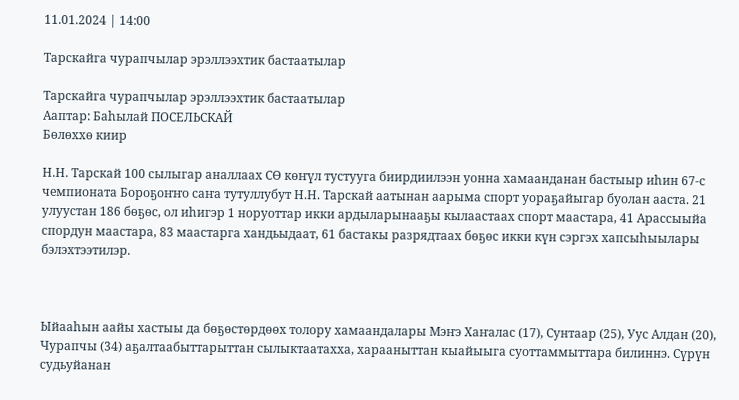11.01.2024 | 14:00

Тарскайга чурапчылар эрэллээхтик бастаатылар

Тарскайга чурапчылар эрэллээхтик бастаатылар
Ааптар: Баһылай ПОСЕЛЬСКАЙ
Бөлөххө киир

Н.Н. Тарскай 100 сылыгар аналлаах СӨ көҥүл тустууга биирдиилээн уонна хамаанданан бастыыр иһин 67-с чемпионата Бороҕоҥҥо саҥа тутуллубут Н.Н. Тарскай аатынан аарыма спорт уораҕайыгар буолан ааста. 21 улуустан 186 бөҕөс, ол иһигэр 1 норуоттар икки ардыларынааҕы кылаастаах спорт маастара, 41 Арассыыйа спордун маастара, 83 маастарга хандьыдаат, 61 бастакы разрядтаах бөҕөс икки күн сэргэх хапсыһыылары бэлэхтээтилэр.



Ыйааһын аайы хастыы да бөҕөстөрдөөх толору хамаандалары Мэҥэ Хаҥалас (17), Сунтаар (25), Уус Алдан (20), Чурапчы (34) аҕалтаабыттарыттан сылыктаатахха, харааныттан кыайыыга суоттаммыттара билиннэ. Сүрүн судьуйанан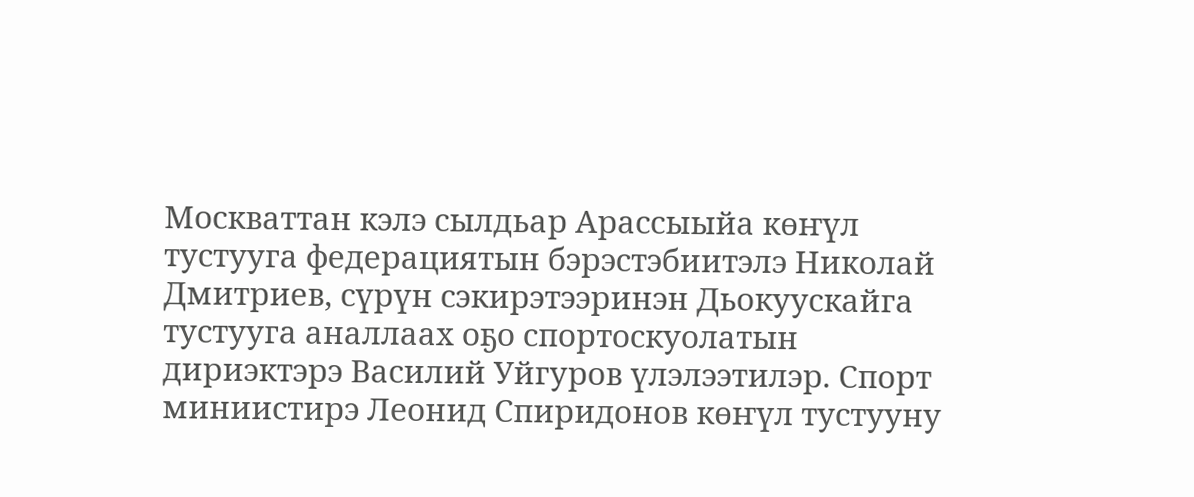Москваттан кэлэ сылдьар Арассыыйа көҥүл тустууга федерациятын бэрэстэбиитэлэ Николай Дмитриев, сүрүн сэкирэтээринэн Дьокуускайга тустууга аналлаах оҕо спортоскуолатын дириэктэрэ Василий Уйгуров үлэлээтилэр. Спорт миниистирэ Леонид Спиридонов көҥүл тустууну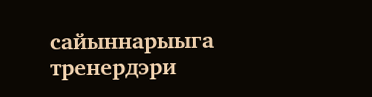сайыннарыыга тренердэри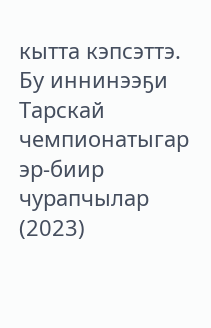кытта кэпсэттэ.  Бу иннинээҕи Тарскай чемпионатыгар эр-биир чурапчылар (2023)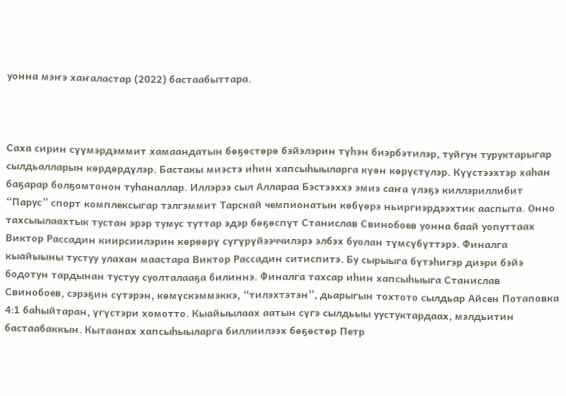уонна мэҥэ хаҥаластар (2022) бастаабыттара.



Саха сирин сүүмэрдэммит хамаандатын бөҕөстөрө бэйэлэрин түһэн биэрбэтилэр, туйгун туруктарыгар сылдьалларын көрдөрдүлэр. Бастакы миэстэ иһин хапсыһыыларга күөн көрүстүлэр. Күүстээхтэр хаһан баҕарар болҕомтонон туһаналлар. Иллэрээ сыл Аллараа Бэстээххэ эмиэ саҥа үлэҕэ киллэриллибит “Парус” спорт комплексыгар тэлгэммит Тарскай чемпионатын көбүөрэ ньиргиэрдээхтик ааспыта. Онно тахсыылаахтык тустан эрэр тумус туттар эдэр бөҕөспүт Станислав Свинобоев уонна баай уопуттаах Виктор Рассадин киирсиилэрин көрөөрү сүгүрүйээччилэрэ элбэх буолан түмсүбүттэрэ. Финалга кыайыыны тустуу улахан маастара Виктор Рассадин ситиспитэ. Бу сырыыга бүтэһигэр диэри бэйэ бодотун тардынан тустуу суолталааҕа билиннэ. Финалга тахсар иһин хапсыһыыга Станислав Свинобоев, сэрэҕин сүтэрэн, көмүскэммэккэ, “тилэхтэтэн”, дьарыгын тохтото сылдьар Айсен Потаповка 4:1 баһыйтаран, үгүстэри хомотто. Кыайыылаах аатын сүгэ сылдьыы уустуктардаах, мэлдьитин бастаабаккын. Кытаанах хапсыһыыларга биллиилээх бөҕөстөр Петр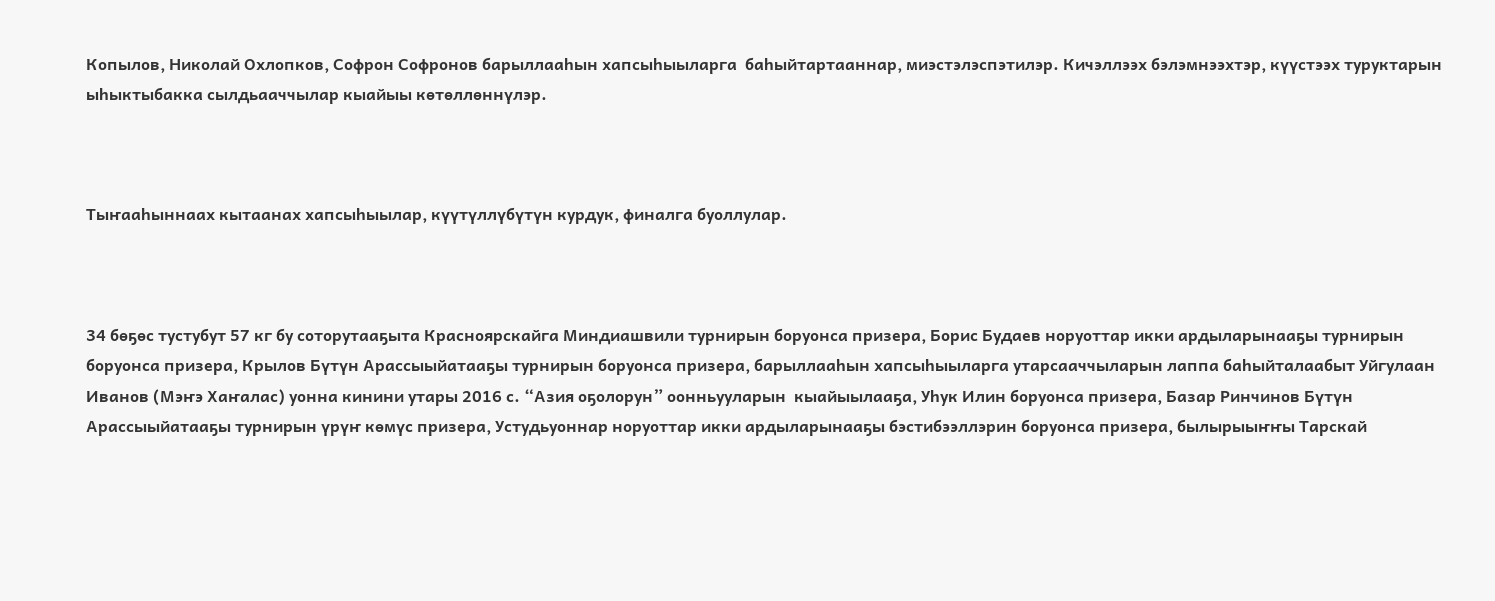Копылов, Николай Охлопков, Софрон Софронов барыллааһын хапсыһыыларга  баһыйтартааннар, миэстэлэспэтилэр. Кичэллээх бэлэмнээхтэр, күүстээх туруктарын ыһыктыбакка сылдьааччылар кыайыы көтөллөннүлэр.



Тыҥааһыннаах кытаанах хапсыһыылар, күүтүллүбүтүн курдук, финалга буоллулар.



34 бөҕөс тустубут 57 кг бу соторутааҕыта Красноярскайга Миндиашвили турнирын боруонса призера, Борис Будаев норуоттар икки ардыларынааҕы турнирын боруонса призера, Крылов Бүтүн Арассыыйатааҕы турнирын боруонса призера, барыллааһын хапсыһыыларга утарсааччыларын лаппа баһыйталаабыт Уйгулаан Иванов (Мэҥэ Хаҥалас) уонна кинини утары 2016 с. “Азия оҕолорун” оонньууларын  кыайыылааҕа, Уһук Илин боруонса призера, Базар Ринчинов Бүтүн Арассыыйатааҕы турнирын үрүҥ көмүс призера, Устудьуоннар норуоттар икки ардыларынааҕы бэстибээллэрин боруонса призера, былырыыҥҥы Тарскай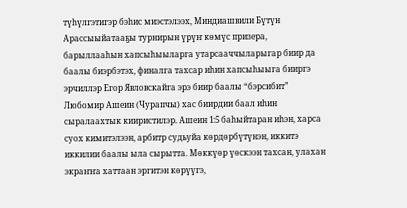түһүлгэтигэр бэһис миэстэлээх, Миндиашвили Бүтүн Арассыыйатааҕы турнирын үрүҥ көмүс призера, барыллааһын хапсыһыыларга утарсааччыларыгар биир да баалы биэрбэтэх, финалга тахсар иһин хапсыһыыга бииргэ эрчиллэр Егор Явловскайга эрэ биир баалы “бэрсибит” Любомир Ашеин (Чурапчы) хас биирдии баал иһин сыралаахтык кииристилэр. Ашеин 1:5 баһыйтаран иһэн, харса суох кимитэлээн, арбитр судьуйа көрдөрбүтүнэн, иккитэ иккилии баалы ыла сырытта. Мөккүөр үөскээн тахсан, улахан экраҥҥа хаттаан эргитэн көрүүгэ,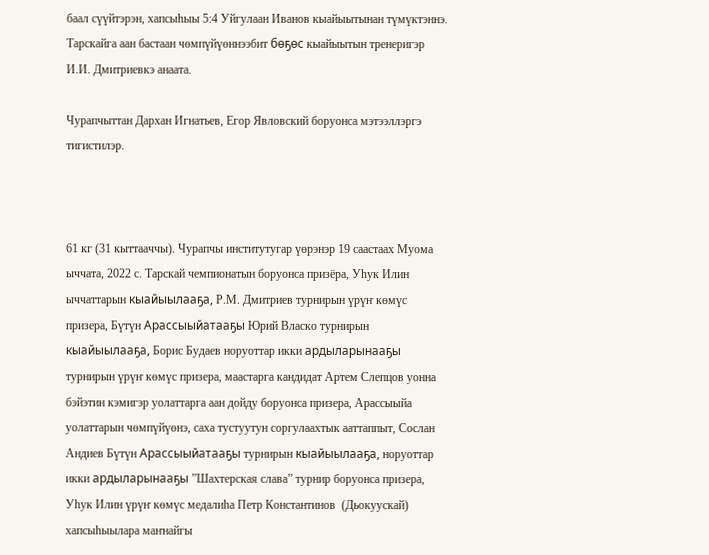баал сүүйтэрэн, хапсыһыы 5:4 Уйгулаан Иванов кыайыытынан түмүктэннэ. Тарскайга аан бастаан чөмпүйүөннээбит бөҕөс кыайыытын тренеригэр И.И. Дмитриевкэ анаата.

Чурапчыттан Дархан Игнатьев, Егор Явловский боруонса мэтээллэргэ тигистилэр.



61 кг (31 кыттааччы). Чурапчы институтугар үөрэнэр 19 саастаах Муома ыччата, 2022 с. Тарскай чемпионатын боруонса призёра, Уһук Илин ыччаттарын кыайыылааҕа, Р.М. Дмитриев турнирын үрүҥ көмүс призера, Бүтүн Арассыыйатааҕы Юрий Власко турнирын кыайыылааҕа, Борис Будаев норуоттар икки ардыларынааҕы турнирын үрүҥ көмүс призера, маастарга кандидат Артем Слепцов уонна бэйэтин кэмигэр уолаттарга аан дойду боруонса призера, Арассыыйа уолаттарын чөмпүйүөнэ, саха тустуутун соргулаахтык ааттаппыт, Сослан Андиев Бүтүн Арассыыйатааҕы турнирын кыайыылааҕа, норуоттар икки ардыларынааҕы ”Шахтерская слава” турнир боруонса призера, Уһук Илин үрүҥ көмүс медалиһа Петр Константинов  (Дьокуускай) хапсыһыылара маҥнайгы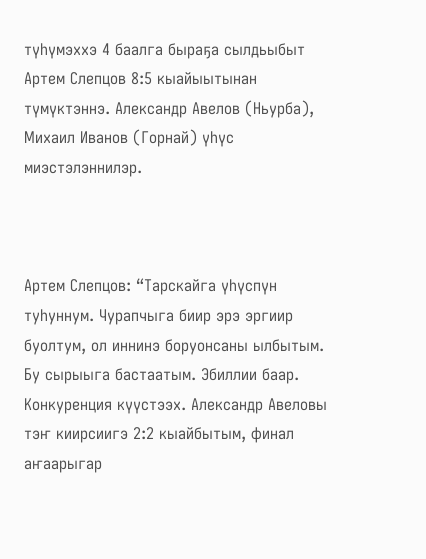түһүмэххэ 4 баалга быраҕа сылдьыбыт Артем Слепцов 8:5 кыайыытынан түмүктэннэ. Александр Авелов (Ньурба), Михаил Иванов (Горнай) үһүс миэстэлэннилэр.



Артем Слепцов: “Тарскайга үһүспүн туһуннум. Чурапчыга биир эрэ эргиир буолтум, ол иннинэ боруонсаны ылбытым. Бу сырыыга бастаатым. Эбиллии баар. Конкуренция күүстээх. Александр Авеловы тэҥ киирсиигэ 2:2 кыайбытым, финал аҥаарыгар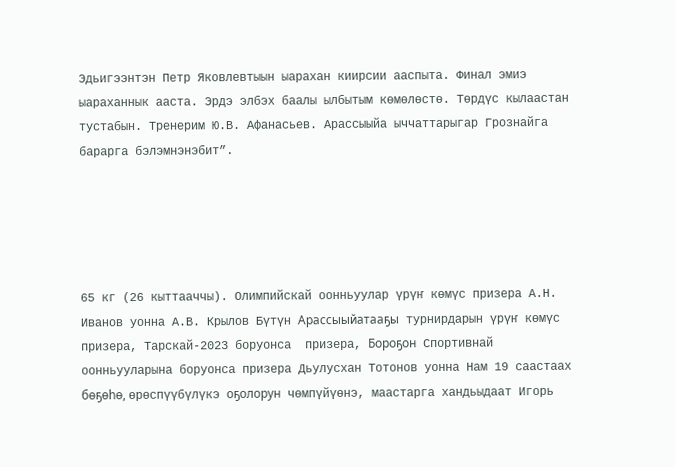Эдьигээнтэн Петр Яковлевтыын ыарахан киирсии ааспыта. Финал эмиэ ыараханнык ааста. Эрдэ элбэх баалы ылбытым көмөлөстө. Төрдүс кылаастан тустабын. Тренерим Ю.В. Афанасьев. Арассыыйа ыччаттарыгар Грознайга барарга бэлэмнэнэбит”.





65 кг (26 кыттааччы). Олимпийскай оонньуулар үрүҥ көмүс призера А.Н. Иванов уонна А.В. Крылов Бүтүн Арассыыйатааҕы турнирдарын үрүҥ көмүс призера, Тарскай-2023 боруонса  призера, Бороҕон Спортивнай оонньууларына боруонса призера Дьулусхан Тотонов уонна Нам 19 саастаах бөҕөһө, өрөспүүбүлүкэ оҕолорун чөмпүйүөнэ, маастарга хандьыдаат Игорь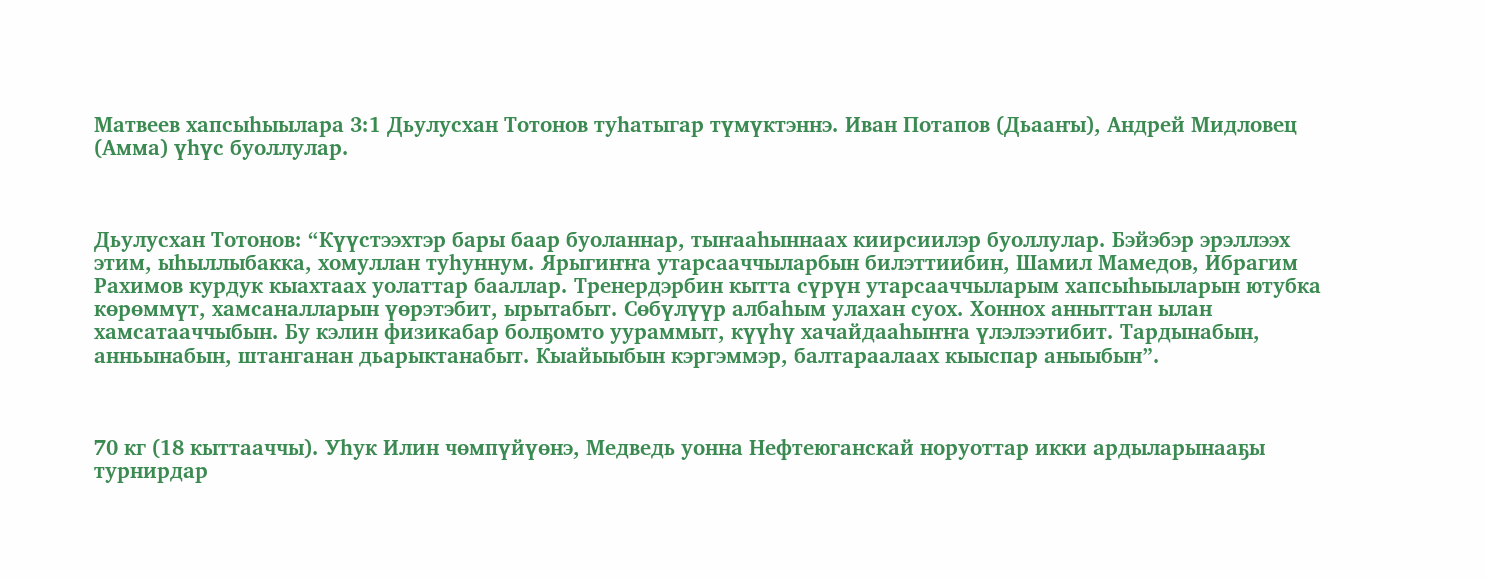Матвеев хапсыһыылара 3:1 Дьулусхан Тотонов туһатыгар түмүктэннэ. Иван Потапов (Дьааҥы), Андрей Мидловец (Амма) үһүс буоллулар.



Дьулусхан Тотонов: “Күүстээхтэр бары баар буоланнар, тыҥааһыннаах киирсиилэр буоллулар. Бэйэбэр эрэллээх этим, ыһыллыбакка, хомуллан туһуннум. Ярыгиҥҥа утарсааччыларбын билэттиибин, Шамил Мамедов, Ибрагим Рахимов курдук кыахтаах уолаттар бааллар. Тренердэрбин кытта сүрүн утарсааччыларым хапсыһыыларын ютубка көрөммүт, хамсаналларын үөрэтэбит, ырытабыт. Сөбүлүүр албаһым улахан суох. Хоннох анныттан ылан хамсатааччыбын. Бу кэлин физикабар болҕомто уураммыт, күүһү хачайдааһыҥҥа үлэлээтибит. Тардынабын, анньынабын, штанганан дьарыктанабыт. Кыайыыбын кэргэммэр, балтараалаах кыыспар аныыбын”.



70 кг (18 кыттааччы). Уһук Илин чөмпүйүөнэ, Медведь уонна Нефтеюганскай норуоттар икки ардыларынааҕы турнирдар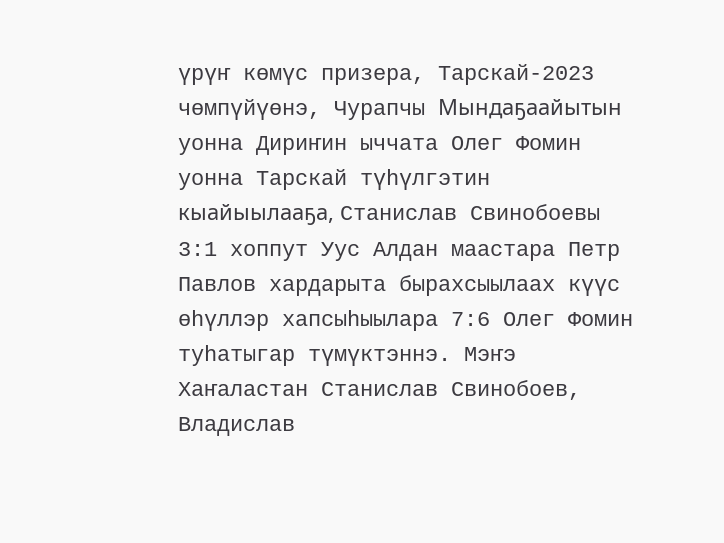үрүҥ көмүс призера, Тарскай-2023 чөмпүйүөнэ, Чурапчы Мындаҕаайытын уонна Дириҥин ыччата Олег Фомин уонна Тарскай түһүлгэтин кыайыылааҕа, Станислав Свинобоевы 3:1 хоппут Уус Алдан маастара Петр Павлов хардарыта бырахсыылаах күүс өһүллэр хапсыһыылара 7:6 Олег Фомин туһатыгар түмүктэннэ. Мэҥэ Хаҥаластан Станислав Свинобоев, Владислав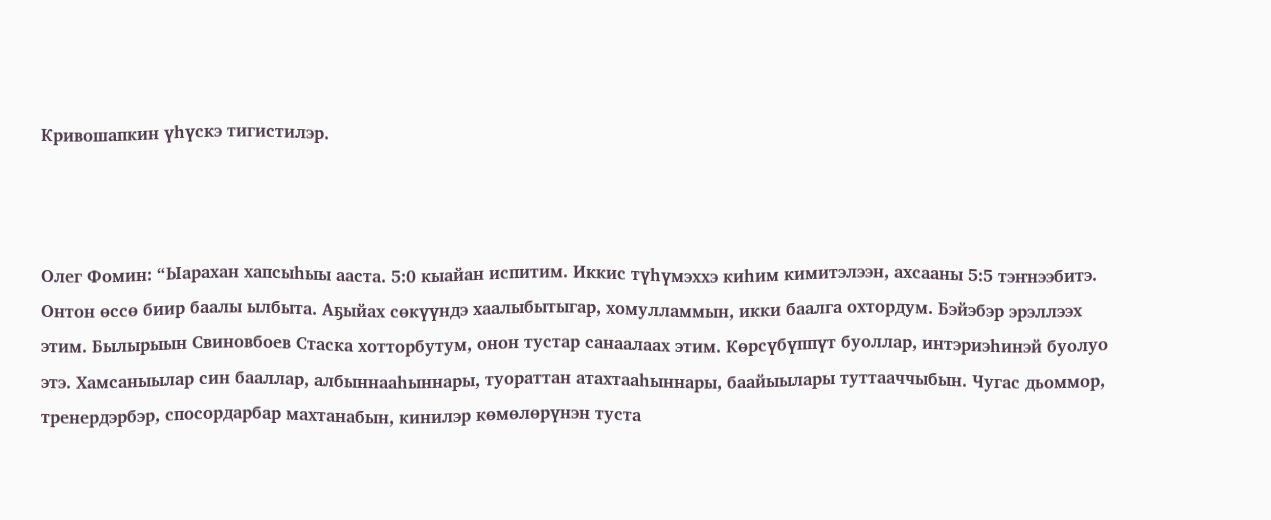Кривошапкин үһүскэ тигистилэр.



Олег Фомин: “Ыарахан хапсыһыы ааста. 5:0 кыайан испитим. Иккис түһүмэххэ киһим кимитэлээн, ахсааны 5:5 тэҥнээбитэ. Онтон өссө биир баалы ылбыта. Аҕыйах сөкүүндэ хаалыбытыгар, хомулламмын, икки баалга охтордум. Бэйэбэр эрэллээх этим. Былырыын Свиновбоев Стаска хотторбутум, онон тустар санаалаах этим. Көрсүбүппүт буоллар, интэриэһинэй буолуо этэ. Хамсаныылар син бааллар, албыннааһыннары, туораттан атахтааһыннары, баайыылары туттааччыбын. Чугас дьоммор, тренердэрбэр, спосордарбар махтанабын, кинилэр көмөлөрүнэн туста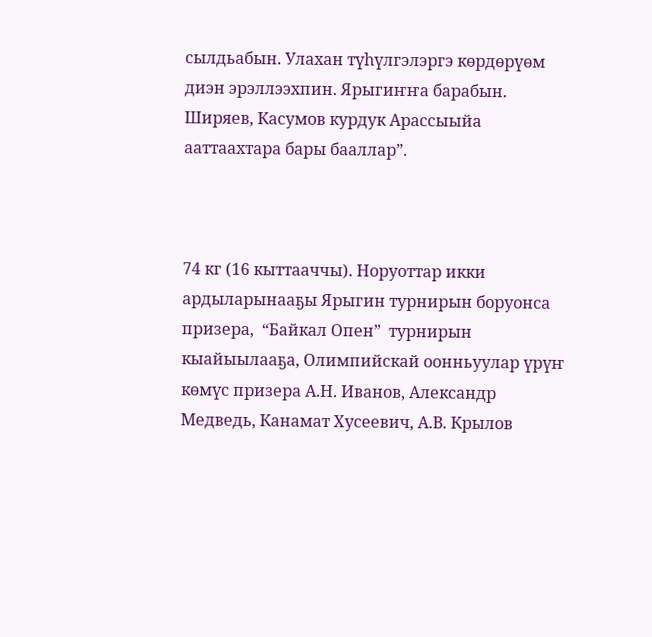сылдьабын. Улахан түһүлгэлэргэ көрдөрүөм диэн эрэллээхпин. Ярыгиҥҥа барабын. Ширяев, Касумов курдук Арассыыйа ааттаахтара бары бааллар”.



74 кг (16 кыттааччы). Норуоттар икки ардыларынааҕы Ярыгин турнирын боруонса призера,  “Байкал Опен”  турнирын кыайыылааҕа, Олимпийскай оонньуулар үрүҥ көмүс призера А.Н. Иванов, Александр Медведь, Канамат Хусеевич, А.В. Крылов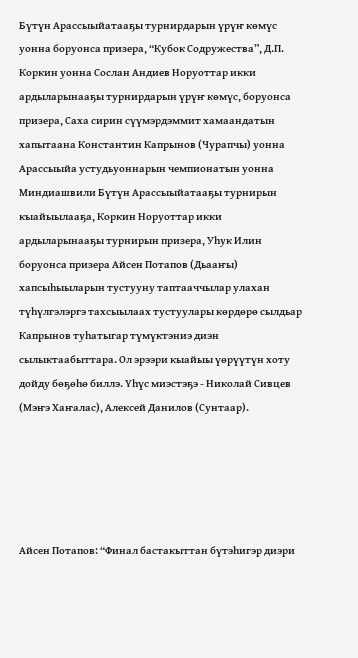Бүтүн Арассыыйатааҕы турнирдарын үрүҥ көмүс уонна боруонса призера, “Кубок Содружества”, Д.П. Коркин уонна Сослан Андиев Норуоттар икки ардыларынааҕы турнирдарын үрүҥ көмүс, боруонса призера, Саха сирин сүүмэрдэммит хамаандатын хапытаана Константин Капрынов (Чурапчы) уонна Арассыыйа устудьуоннарын чемпионатын уонна Миндиашвили Бүтүн Арассыыйатааҕы турнирын кыайыылааҕа, Коркин Норуоттар икки ардыларынааҕы турнирын призера, Уһук Илин боруонса призера Айсен Потапов (Дьааҥы) хапсыһыыларын тустууну таптааччылар улахан түһүлгэлэргэ тахсыылаах тустуулары көрдөрө сылдьар Капрынов туһатыгар түмүктэниэ диэн сылыктаабыттара. Ол эрээри кыайыы үөрүүтүн хоту дойду бөҕөһө биллэ. Үһүс миэстэҕэ - Николай Сивцев (Мэҥэ Хаҥалас), Алексей Данилов (Сунтаар).





Айсен Потапов: “Финал бастакыттан бүтэһигэр диэри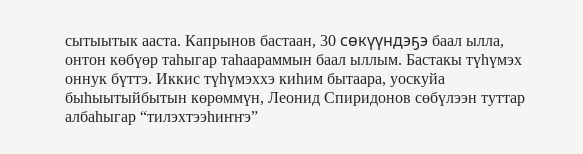сытыытык ааста. Капрынов бастаан, 30 сөкүүндэҕэ баал ылла, онтон көбүөр таһыгар таһаараммын баал ыллым. Бастакы түһүмэх оннук бүттэ. Иккис түһүмэххэ киһим бытаара, уоскуйа быһыытыйбытын көрөммүн, Леонид Спиридонов сөбүлээн туттар албаһыгар “тилэхтээһиҥҥэ”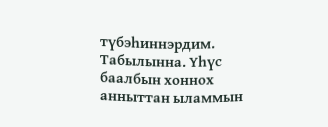түбэһиннэрдим. Табылынна. Үһүс баалбын хоннох анныттан ыламмын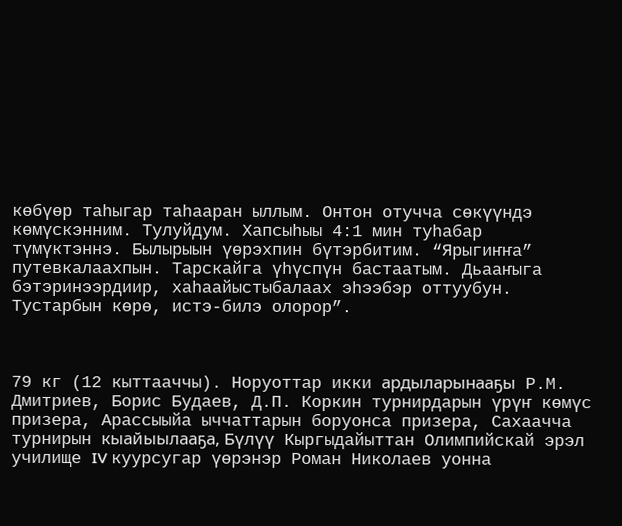көбүөр таһыгар таһааран ыллым. Онтон отучча сөкүүндэ көмүскэнним. Тулуйдум. Хапсыһыы 4:1 мин туһабар түмүктэннэ. Былырыын үөрэхпин бүтэрбитим. “Ярыгиҥҥа” путевкалаахпын. Тарскайга үһүспүн бастаатым. Дьааҥыга бэтэринээрдиир, хаһаайыстыбалаах эһээбэр оттуубун. Тустарбын көрө, истэ-билэ олорор”.



79 кг (12 кыттааччы). Норуоттар икки ардыларынааҕы Р.М. Дмитриев, Борис Будаев, Д.П. Коркин турнирдарын үрүҥ көмүс призера, Арассыыйа ыччаттарын боруонса призера, Сахаачча турнирын кыайыылааҕа, Бүлүү Кыргыдайыттан Олимпийскай эрэл училище IV куурсугар үөрэнэр Роман Николаев уонна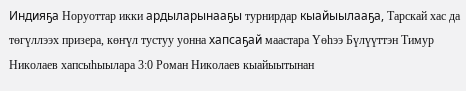Индияҕа Норуоттар икки ардыларынааҕы турнирдар кыайыылааҕа, Тарскай хас да төгүллээх призера, көҥүл тустуу уонна хапсаҕай маастара Үөһээ Бүлүүттэн Тимур Николаев хапсыһыылара 3:0 Роман Николаев кыайыытынан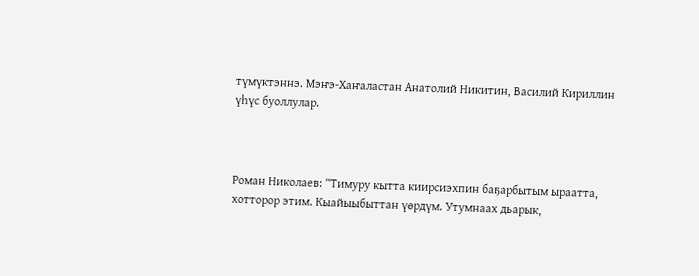түмүктэннэ. Мэҥэ-Хаҥаластан Анатолий Никитин, Василий Кириллин үһүс буоллулар.



Роман Николаев: “Тимуру кытта киирсиэхпин баҕарбытым ыраатта, хотторор этим. Кыайыыбыттан үөрдүм. Утумнаах дьарык,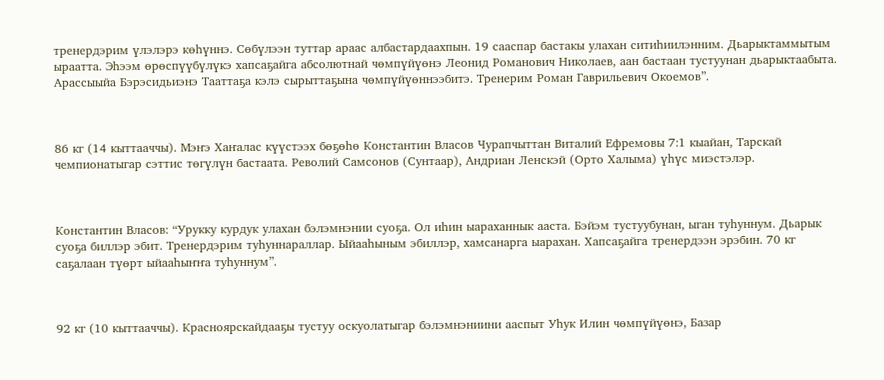тренердэрим үлэлэрэ көһүннэ. Сөбүлээн туттар араас албастардаахпын. 19 сааспар бастакы улахан ситиһиилэнним. Дьарыктаммытым ыраатта. Эһээм өрөспүүбүлүкэ хапсаҕайга абсолютнай чөмпүйүөнэ Леонид Романович Николаев, аан бастаан тустуунан дьарыктаабыта.  Арассыыйа Бэрэсидьиэнэ Тааттаҕа кэлэ сырыттаҕына чөмпүйүөннээбитэ. Тренерим Роман Гаврильевич Окоемов”.



86 кг (14 кыттааччы). Мэҥэ Хаҥалас күүстээх бөҕөһө Константин Власов Чурапчыттан Виталий Ефремовы 7:1 кыайан, Тарскай чемпионатыгар сэттис төгүлүн бастаата. Револий Самсонов (Сунтаар), Андриан Ленскэй (Орто Халыма) үһүс миэстэлэр.



Константин Власов: “Урукку курдук улахан бэлэмнэнии суоҕа. Ол иһин ыараханнык ааста. Бэйэм тустуубунан, ыган туһуннум. Дьарык суоҕа биллэр эбит. Тренердэрим туһуннараллар. Ыйааһыным эбиллэр, хамсанарга ыарахан. Хапсаҕайга тренердээн эрэбин. 70 кг саҕалаан түөрт ыйааһыҥҥа туһуннум”.



92 кг (10 кыттааччы). Красноярскайдааҕы тустуу оскуолатыгар бэлэмнэниини ааспыт Уһук Илин чөмпүйүөнэ, Базар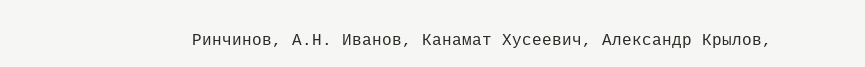Ринчинов, А.Н. Иванов, Канамат Хусеевич, Александр Крылов,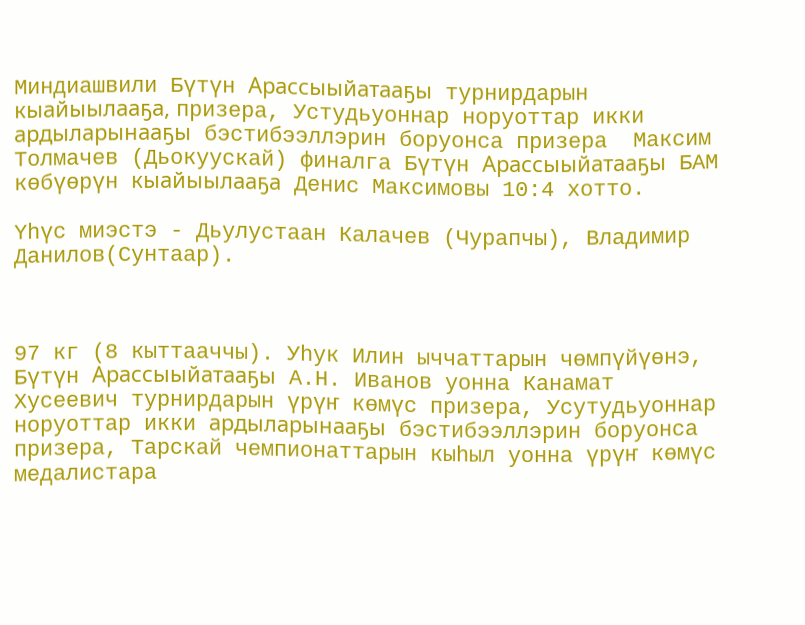Миндиашвили Бүтүн Арассыыйатааҕы турнирдарын кыайыылааҕа, призера, Устудьуоннар норуоттар икки ардыларынааҕы бэстибээллэрин боруонса призера  Максим Толмачев (Дьокуускай) финалга Бүтүн Арассыыйатааҕы БАМ көбүөрүн кыайыылааҕа Денис Максимовы 10:4 хотто.

Үһүс миэстэ - Дьулустаан Калачев (Чурапчы), Владимир Данилов(Сунтаар).



97 кг (8 кыттааччы). Уһук Илин ыччаттарын чөмпүйүөнэ, Бүтүн Арассыыйатааҕы А.Н. Иванов уонна Канамат Хусеевич турнирдарын үрүҥ көмүс призера, Усутудьуоннар норуоттар икки ардыларынааҕы бэстибээллэрин боруонса призера, Тарскай чемпионаттарын кыһыл уонна үрүҥ көмүс медалистара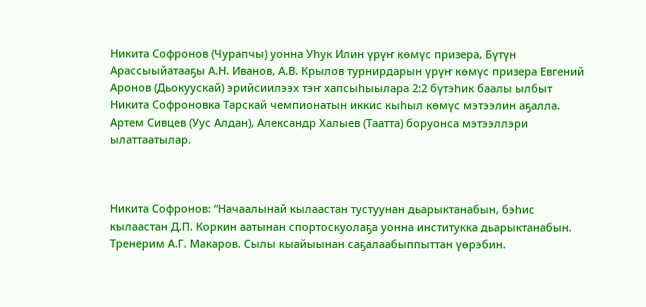Никита Софронов (Чурапчы) уонна Уһук Илин үрүҥ көмүс призера, Бүтүн Арассыыйатааҕы А.Н. Иванов, А.В. Крылов турнирдарын үрүҥ көмүс призера Евгений Аронов (Дьокуускай) эрийсиилээх тэҥ хапсыһыылара 2:2 бүтэһик баалы ылбыт Никита Софроновка Тарскай чемпионатын иккис кыһыл көмүс мэтээлин аҕалла. Артем Сивцев (Уус Алдан), Александр Халыев (Таатта) боруонса мэтээллэри ылаттаатылар.



Никита Софронов: “Начаалынай кылаастан тустуунан дьарыктанабын, бэһис кылаастан Д.П. Коркин аатынан спортоскуолаҕа уонна институкка дьарыктанабын. Тренерим А.Г. Макаров. Сылы кыайыынан саҕалаабыппыттан үөрэбин.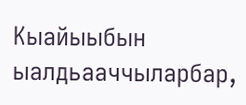Кыайыыбын ыалдьааччыларбар,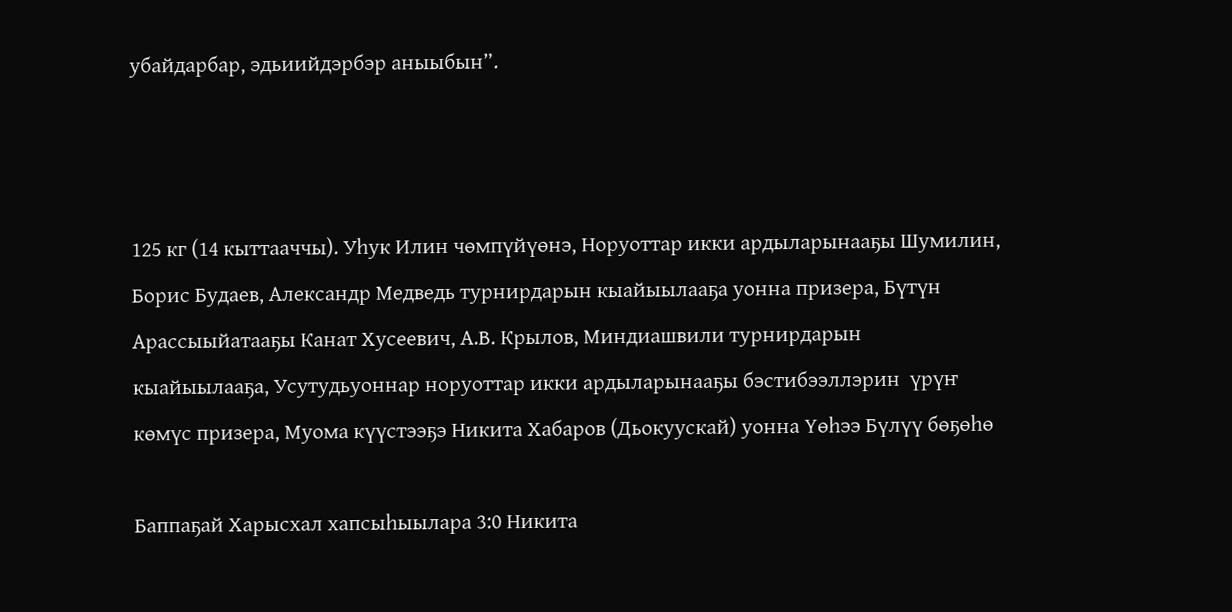убайдарбар, эдьиийдэрбэр аныыбын”.



125 кг (14 кыттааччы). Уһук Илин чөмпүйүөнэ, Норуоттар икки ардыларынааҕы Шумилин, Борис Будаев, Александр Медведь турнирдарын кыайыылааҕа уонна призера, Бүтүн Арассыыйатааҕы Канат Хусеевич, А.В. Крылов, Миндиашвили турнирдарын кыайыылааҕа, Усутудьуоннар норуоттар икки ардыларынааҕы бэстибээллэрин  үрүҥ көмүс призера, Муома күүстээҕэ Никита Хабаров (Дьокуускай) уонна Үөһээ Бүлүү бөҕөһө

Баппаҕай Харысхал хапсыһыылара 3:0 Никита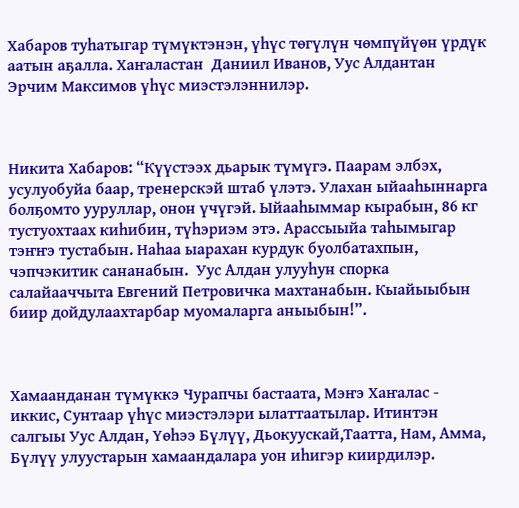Хабаров туһатыгар түмүктэнэн, үһүс төгүлүн чөмпүйүөн үрдүк аатын аҕалла. Хаҥаластан  Даниил Иванов, Уус Алдантан Эрчим Максимов үһүс миэстэлэннилэр.



Никита Хабаров: “Күүстээх дьарык түмүгэ. Паарам элбэх, усулуобуйа баар, тренерскэй штаб үлэтэ. Улахан ыйааһыннарга болҕомто ууруллар, онон үчүгэй. Ыйааһыммар кырабын, 86 кг тустуохтаах киһибин, түһэриэм этэ. Арассыыйа таһымыгар тэҥҥэ тустабын. Наһаа ыарахан курдук буолбатахпын, чэпчэкитик сананабын.  Уус Алдан улууһун спорка салайааччыта Евгений Петровичка махтанабын. Кыайыыбын биир дойдулаахтарбар муомаларга аныыбын!”.



Хамаанданан түмүккэ Чурапчы бастаата, Мэҥэ Хаҥалас - иккис, Сунтаар үһүс миэстэлэри ылаттаатылар. Итинтэн салгыы Уус Алдан, Үөһээ Бүлүү, Дьокуускай,Таатта, Нам, Амма, Бүлүү улуустарын хамаандалара уон иһигэр киирдилэр.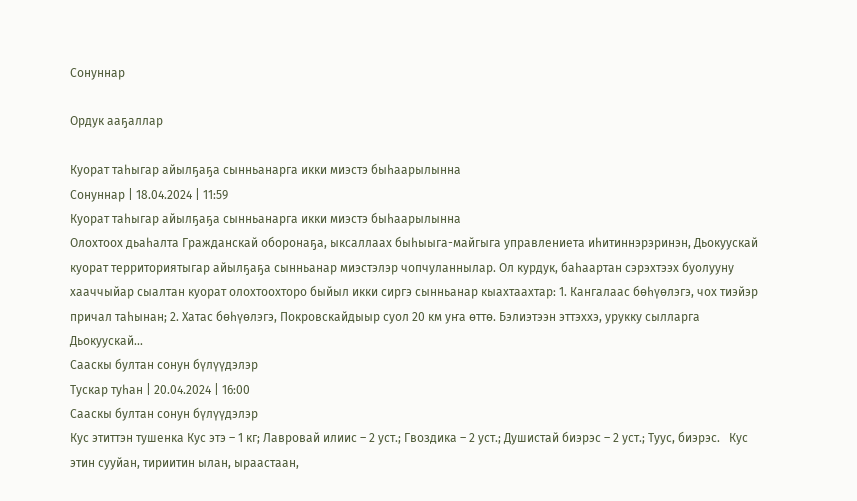Сонуннар

Ордук ааҕаллар

Куорат таһыгар айылҕаҕа сынньанарга икки миэстэ быһаарылынна
Сонуннар | 18.04.2024 | 11:59
Куорат таһыгар айылҕаҕа сынньанарга икки миэстэ быһаарылынна
Олохтоох дьаһалта Гражданскай оборонаҕа, ыксаллаах быһыыга-майгыга управлениета иһитиннэрэринэн, Дьокуускай куорат территориятыгар айылҕаҕа сынньанар миэстэлэр чопчуланнылар. Ол курдук, баһаартан сэрэхтээх буолууну хааччыйар сыалтан куорат олохтоохторо быйыл икки сиргэ сынньанар кыахтаахтар: 1. Кангалаас бөһүөлэгэ, чох тиэйэр причал таһынан; 2. Хатас бөһүөлэгэ, Покровскайдыыр суол 20 км уҥа өттө. Бэлиэтээн эттэххэ, урукку сылларга Дьокуускай...
Cааскы бултан сонун бүлүүдэлэр
Тускар туһан | 20.04.2024 | 16:00
Cааскы бултан сонун бүлүүдэлэр
Кус этиттэн тушенка Кус этэ – 1 кг; Лавровай илиис – 2 уст.; Гвоздика – 2 уст.; Душистай биэрэс – 2 уст.; Туус, биэрэс.   Кус этин сууйан, тириитин ылан, ыраастаан,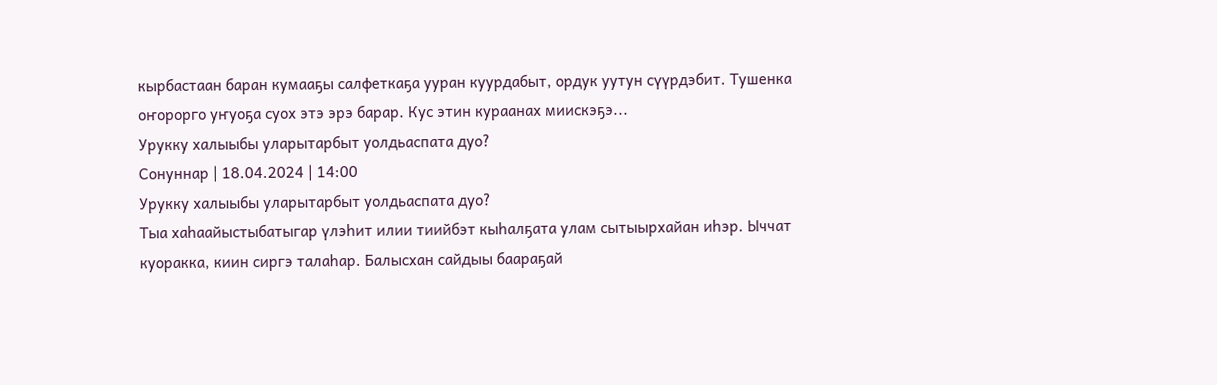кырбастаан баран кумааҕы салфеткаҕа ууран куурдабыт, ордук уутун сүүрдэбит. Тушенка оҥорорго уҥуоҕа суох этэ эрэ барар. Кус этин кураанах миискэҕэ...
Урукку халыыбы уларытарбыт уолдьаспата дуо?
Сонуннар | 18.04.2024 | 14:00
Урукку халыыбы уларытарбыт уолдьаспата дуо?
Тыа хаһаайыстыбатыгар үлэһит илии тиийбэт кыһалҕата улам сытыырхайан иһэр. Ыччат куоракка, киин сиргэ талаһар. Балысхан сайдыы баараҕай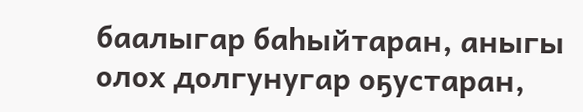баалыгар баһыйтаран, аныгы олох долгунугар оҕустаран,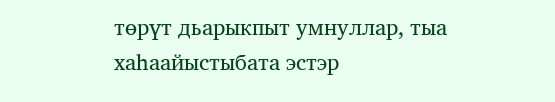төрүт дьарыкпыт умнуллар, тыа хаһаайыстыбата эстэр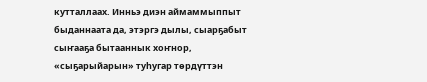кутталлаах. Инньэ диэн аймаммыппыт быданнаата да, этэргэ дылы, сыарҕабыт сыҥааҕа бытааннык хоҥнор, «сыҕарыйарын» туһугар төрдүттэн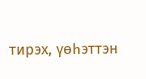тирэх, үөһэттэн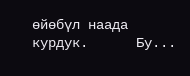өйөбүл наада курдук.      Бу...